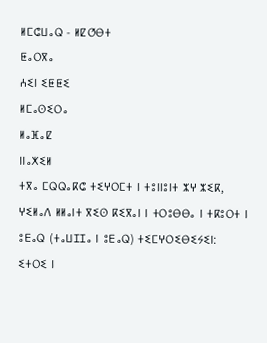ⵍⵎⵛⵡⴰⵕ - ⵍⵇⵚⴱⵜ
ⵟⴰⵔⴳⴰ
ⵄⵉⵏ ⵉⵟⵟⵉ
ⵍⵎⴰⵙⵉⵔⴰ
ⵍⴰⴼⴰⵇ
ⵏⵏⴰⵅⵉⵍ
ⵜⴳⴰ ⵎⵕⵕⴰⴽⵛ ⵜⵉⵖⵔⵎⵜ ⵏ ⵜⵓⵏⵏⵓⵏⵜ ⵣⵖ ⵣⵉⴽ, ⵖⵉⵍⴰⴷ ⵍⵍⴰⵏⵜ ⴳⵉⵙ ⴽⵉⴳⴰⵏ ⵏ ⵜⵔⵓⴱⴱⴰ ⵏ ⵜⴽⵓⵔⵜ ⵏ ⵓⴹⴰⵕ (ⵜⴰⵡⵊⵊⴰ ⵏ ⵓⴹⴰⵕ) ⵜⵉⵎⵖⵔⵉⴱⵉⵢⵉⵏ:
ⵉⵜⵔⵉ ⵏ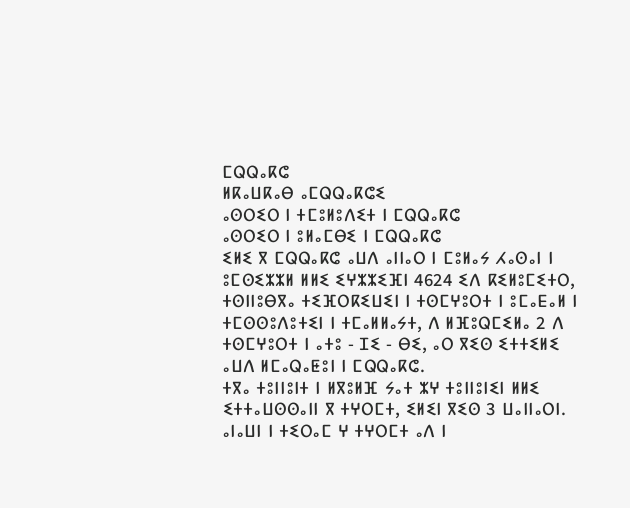ⵎⵕⵕⴰⴽⵛ
ⵍⴽⴰⵡⴽⴰⴱ ⴰⵎⵕⵕⴰⴽⵛⵉ
ⴰⵙⵔⵉⵔ ⵏ ⵜⵎⵓⵍⵓⴷⵉⵜ ⵏ ⵎⵕⵕⴰⴽⵛ
ⴰⵙⵔⵉⵔ ⵏ ⵓⵍⴰⵎⴱⵉ ⵏ ⵎⵕⵕⴰⴽⵛ
ⵉⵍⵉ ⴳ ⵎⵕⵕⴰⴽⵛ ⴰⵡⴷ ⴰⵏⵏⴰⵔ ⵏ ⵎⵓⵍⴰⵢ ⵃⴰⵙⴰⵏ ⵏ ⵓⵎⵙⵉⵣⵣⵍ ⵍⵍⵉ ⵉⵖⵣⵣⵉⴼⵏ 4624 ⵉⴷ ⴽⵉⵍⵓⵎⵉⵜⵔ, ⵜⵙⵏⵏⵓⴱⴳⴰ ⵜⵉⴼⵔⴽⵉⵡⵉⵏ ⵏ ⵜⵙⵎⵖⵓⵔⵜ ⵏ ⵓⵎⴰⴹⴰⵍ ⵏ ⵜⵎⵙⵙⵓⴷⵓⵜⵉⵏ ⵏ ⵜⵎⴰⵍⵍⴰⵢⵜ, ⴷ ⵍⴼⵓⵕⵎⵉⵍⴰ 2 ⴷ ⵜⵙⵎⵖⵓⵔⵜ ⵏ ⴰⵜⵓ - ⵊⵉ - ⴱⵉ, ⴰⵔ ⴳⵉⵙ ⵉⵜⵜⵉⵍⵉ ⴰⵡⴷ ⵍⵎⴰⵕⴰⵟⵓⵏ ⵏ ⵎⵕⵕⴰⴽⵛ.
ⵜⴳⴰ ⵜⵓⵏⵏⵓⵏⵜ ⵏ ⵍⴳⵓⵍⴼ ⵢⴰⵜ ⵣⵖ ⵜⵓⵏⵏⵓⵏⵉⵏ ⵍⵍⵉ ⵉⵜⵜⴰⵡⵙⵙⴰⵏⵏ ⴳ ⵜⵖⵔⵎⵜ, ⵉⵍⵉⵏ ⴳⵉⵙ 3 ⵡⴰⵏⵏⴰⵔⵏ.
ⴰⵏⴰⵡⵏ ⵏ ⵜⵉⵔⴰⵎ ⵖ ⵜⵖⵔⵎⵜ ⴰⴷ ⵏ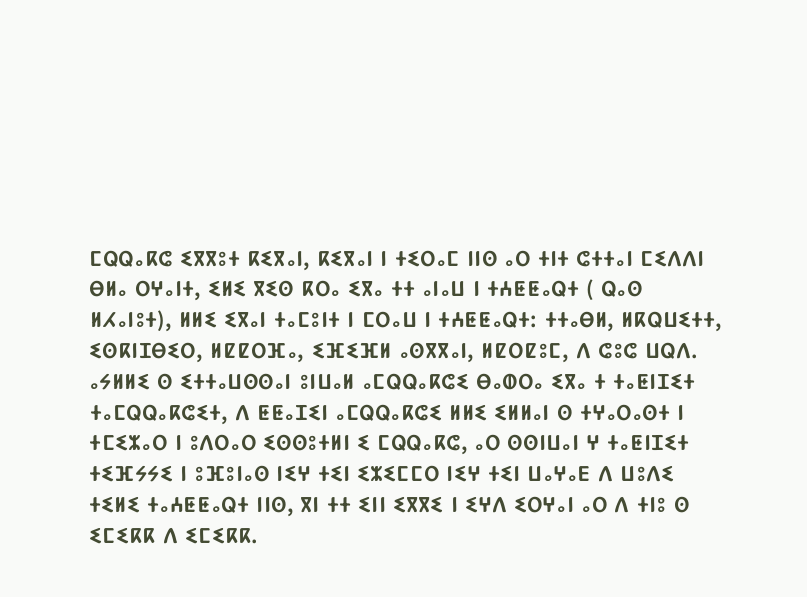ⵎⵕⵕⴰⴽⵛ ⵉⴳⴳⵓⵜ ⴽⵉⴳⴰⵏ, ⴽⵉⴳⴰⵏ ⵏ ⵜⵉⵔⴰⵎ ⵏⵏⵙ ⴰⵔ ⵜⵏⵜ ⵛⵜⵜⴰⵏ ⵎⵉⴷⴷⵏ ⴱⵍⴰ ⵔⵖⴰⵏⵜ, ⵉⵍⵉ ⴳⵉⵙ ⴽⵔⴰ ⵉⴳⴰ ⵜⵜ ⴰⵏⴰⵡ ⵏ ⵜⵄⵟⵟⴰⵕⵜ ( ⵕⴰⵙ ⵍⵃⴰⵏⵓⵜ), ⵍⵍⵉ ⵉⴳⴰⵏ ⵜⴰⵎⵓⵏⵜ ⵏ ⵎⵔⴰⵡ ⵏ ⵜⵄⵟⵟⴰⵕⵜ: ⵜⵜⴰⴱⵍ, ⵍⴽⵕⵡⵉⵜⵜ, ⵉⵙⴽⵏⵊⴱⵉⵔ, ⵍⵇⵇⵔⴼⴰ, ⵉⴼⵉⴼⵍ ⴰⵙⴳⴳⴰⵏ, ⵍⵇⵔⵇⵓⵎ, ⴷ ⵛⵓⵛ ⵡⵕⴷ.
ⴰⵢⵍⵍⵉ ⵙ ⵉⵜⵜⴰⵡⵙⵙⴰⵏ ⵓⵏⵡⴰⵍ ⴰⵎⵕⵕⴰⴽⵛⵉ ⴱⴰⵀⵔⴰ ⵉⴳⴰ ⵜ ⵜⴰⵟⵏⵊⵉⵜ ⵜⴰⵎⵕⵕⴰⴽⵛⵉⵜ, ⴷ ⵟⵟⴰⵊⵉⵏ ⴰⵎⵕⵕⴰⴽⵛⵉ ⵍⵍⵉ ⵉⵍⵍⴰⵏ ⵙ ⵜⵖⴰⵔⴰⵙⵜ ⵏ ⵜⵎⵉⵣⴰⵔ ⵏ ⵓⴷⵔⴰⵔ ⵉⵙⵙⵓⵜⵍⵏ ⵉ ⵎⵕⵕⴰⴽⵛ, ⴰⵔ ⵙⵙⵏⵡⴰⵏ ⵖ ⵜⴰⵟⵏⵊⵉⵜ ⵜⵉⴼⵢⵢⵉ ⵏ ⵓⴼⵓⵏⴰⵙ ⵏⵉⵖ ⵜⵉⵏ ⵉⵣⵉⵎⵎⵔ ⵏⵉⵖ ⵜⵉⵏ ⵡⴰⵖⴰⴹ ⴷ ⵡⵓⴷⵉ ⵜⵉⵍⵉ ⵜⴰⵄⵟⵟⴰⵕⵜ ⵏⵏⵙ, ⴳⵏ ⵜⵜ ⵉⵏⵏ ⵉⴳⴳⵉ ⵏ ⵉⵖⴷ ⵉⵔⵖⴰⵏ ⴰⵔ ⴷ ⵜⵏⵓ ⵙ ⵉⵎⵉⴽⴽ ⴷ ⵉⵎⵉⴽⴽ.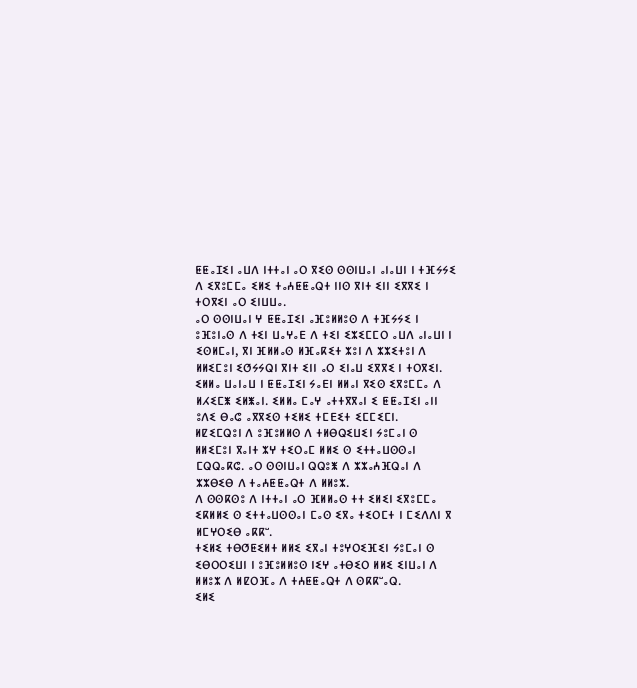ⵟⵟⴰⵊⵉⵏ ⴰⵡⴷ ⵏⵜⵜⴰⵏ ⴰⵔ ⴳⵉⵙ ⵙⵙⵏⵡⴰⵏ ⴰⵏⴰⵡⵏ ⵏ ⵜⴼⵢⵢⵉ ⴷ ⵉⴳⵓⵎⵎⴰ ⵉⵍⵉ ⵜⴰⵄⵟⵟⴰⵕⵜ ⵏⵏⵙ ⴳⵏⵜ ⵉⵏⵏ ⵉⴳⴳⵉ ⵏ ⵜⵔⴳⵉⵏ ⴰⵔ ⵉⵏⵡⵡⴰ.
ⴰⵔ ⵙⵙⵏⵡⴰⵏ ⵖ ⵟⵟⴰⵊⵉⵏ ⴰⴼⵓⵍⵍⵓⵙ ⴷ ⵜⴼⵢⵢⵉ ⵏ ⵓⴼⵓⵏⴰⵙ ⴷ ⵜⵉⵏ ⵡⴰⵖⴰⴹ ⴷ ⵜⵉⵏ ⵉⵣⵉⵎⵎⵔ ⴰⵡⴷ ⴰⵏⴰⵡⵏ ⵏ ⵉⵙⵍⵎⴰⵏ, ⴳⵏ ⴼⵍⵍⴰⵙ ⵍⴼⴰⴽⵉⵜ ⵣⵓⵏ ⴷ ⵣⵣⵉⵜⵓⵏ ⴷ ⵍⵍⵉⵎⵓⵏ ⵉⵚⵢⵢⵕⵏ ⴳⵏⵜ ⵉⵏⵏ ⴰⵔ ⵉⵏⴰⵡ ⵉⴳⴳⵉ ⵏ ⵜⵔⴳⵉⵏ. ⵉⵍⵍⴰ ⵡⴰⵏⴰⵡ ⵏ ⵟⵟⴰⵊⵉⵏ ⵢⴰⴹⵏ ⵍⵍⴰⵏ ⴳⵉⵙ ⵉⴳⵓⵎⵎⴰ ⴷ ⵍⵃⵉⵎⵥ ⵉⵍⵥⴰⵏ. ⵉⵍⵍⴰ ⵎⴰⵖ ⴰⵜⵜⴳⴳⴰⵏ ⵉ ⵟⵟⴰⵊⵉⵏ ⴰⵏⵏ ⵓⴷⵉ ⴱⴰⵛ ⴰⴳⴳⵉⵙ ⵜⵉⵍⵉ ⵜⵎⴹⵉⵜ ⵉⵎⵎⵉⵎⵏ.
ⵍⵇⵉⵎⵕⵓⵏ ⴷ ⵓⴼⵓⵍⵍⵙ ⴷ ⵜⵍⴱⵕⵉⵡⵉⵏ ⵢⵓⵎⴰⵏ ⵙ ⵍⵍⵉⵎⵓⵏ ⴳⴰⵏⵜ ⵣⵖ ⵜⵉⵔⴰⵎ ⵍⵍⵉ ⵙ ⵉⵜⵜⴰⵡⵙⵙⴰⵏ ⵎⵕⵕⴰⴽⵛ. ⴰⵔ ⵙⵙⵏⵡⴰⵏ ⵕⵕⵓⵥ ⴷ ⵣⵣⴰⵄⴼⵕⴰⵏ ⴷ ⵣⵣⴱⵉⴱ ⴷ ⵜⴰⵄⵟⵟⴰⵕⵜ ⴷ ⵍⵍⵓⵣ.
ⴷ ⵙⵙⴽⵙⵓ ⴷ ⵏⵜⵜⴰⵏ ⴰⵔ ⴼⵍⵍⴰⵙ ⵜⵜ ⵉⵍⵉⵏ ⵉⴳⵓⵎⵎⴰ ⵉⴽⵍⵍⵉ ⵙ ⵉⵜⵜⴰⵡⵙⵙⴰⵏ ⵎⴰⵙ ⵉⴳⴰ ⵜⵉⵔⵎⵜ ⵏ ⵎⵉⴷⴷⵏ ⴳ ⵍⵎⵖⵔⵉⴱ ⴰⴽⴽⵯ.
ⵜⵉⵍⵉ ⵜⴱⵚⵟⵉⵍⵜ ⵍⵍⵉ ⵉⴳⴰⵏ ⵜⵓⵖⵔⵉⴼⵉⵏ ⵢⵓⵎⴰⵏ ⵙ ⵉⴱⵔⵔⵉⵡⵏ ⵏ ⵓⴼⵓⵍⵍⵓⵙ ⵏⵉⵖ ⴰⵜⴱⵉⵔ ⵍⵍⵉ ⵉⵏⵡⴰⵏ ⴷ ⵍⵍⵓⵣ ⴷ ⵍⵇⵔⴼⴰ ⴷ ⵜⵄⵟⵟⴰⵕⵜ ⴷ ⵙⴽⴽⵯⴰⵕ.
ⵉⵍⵉ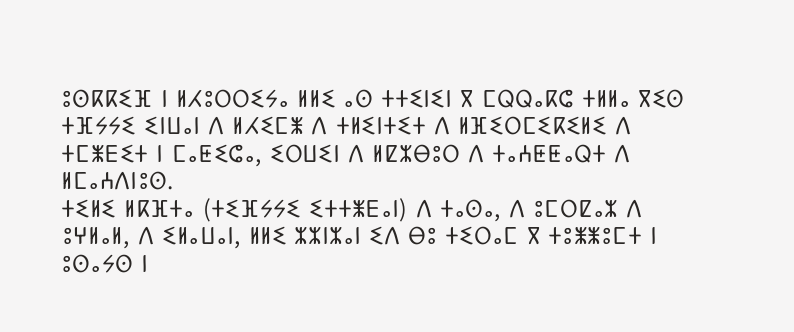ⵓⵙⴽⴽⵉⴼ ⵏ ⵍⵃⵓⵔⵔⵉⵢⴰ ⵍⵍⵉ ⴰⵙ ⵜⵜⵉⵏⵉⵏ ⴳ ⵎⵕⵕⴰⴽⵛ ⵜⵍⵍⴰ ⴳⵉⵙ ⵜⴼⵢⵢⵉ ⵉⵏⵡⴰⵏ ⴷ ⵍⵃⵉⵎⵥ ⴷ ⵜⵍⵉⵏⵜⵉⵜ ⴷ ⵍⴼⵉⵔⵎⵉⴽⵉⵍⵉ ⴷ ⵜⵎⵥⴹⵉⵜ ⵏ ⵎⴰⵟⵉⵛⴰ, ⵉⵔⵡⵉⵏ ⴷ ⵍⵇⵣⴱⵓⵔ ⴷ ⵜⴰⵄⵟⵟⴰⵕⵜ ⴷ ⵍⵎⴰⵄⴷⵏⵓⵙ.
ⵜⵉⵍⵉ ⵍⴽⴼⵜⴰ (ⵜⵉⴼⵢⵢⵉ ⵉⵜⵜⵥⴹⴰⵏ) ⴷ ⵜⴰⵙⴰ, ⴷ ⵓⵎⵔⵇⴰⵣ ⴷ ⵓⵖⵍⴰⵍ, ⴷ ⵉⵍⴰⵡⴰⵏ, ⵍⵍⵉ ⵣⵣⵏⵣⴰⵏ ⵉⴷ ⴱⵓ ⵜⵉⵔⴰⵎ ⴳ ⵜⵓⵥⵥⵓⵎⵜ ⵏ ⵓⵙⴰⵢⵙ ⵏ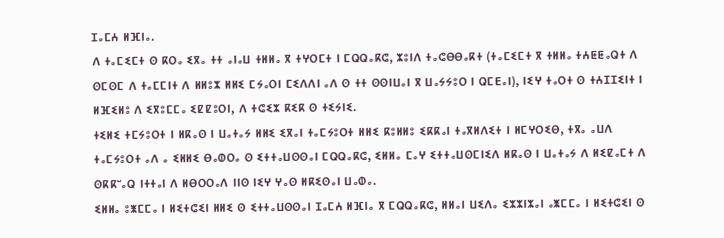ⵊⴰⵎⵄ ⵍⴼⵏⴰ.
ⴷ ⵜⴰⵎⵉⵎⵜ ⵙ ⴽⵔⴰ ⵉⴳⴰ ⵜⵜ ⴰⵏⴰⵡ ⵜⵍⵍⴰ ⴳ ⵜⵖⵔⵎⵜ ⵏ ⵎⵕⵕⴰⴽⵛ, ⵣⵓⵏⴷ ⵜⴰⵛⴱⴱⴰⴽⵜ (ⵜⴰⵎⵉⵎⵜ ⴳ ⵜⵍⵍⴰ ⵜⵄⵟⵟⴰⵕⵜ ⴷ ⵙⵎⵙⵎ ⴷ ⵜⴰⵎⵎⵏⵜ ⴷ ⵍⵍⵓⵣ ⵍⵍⵉ ⵎⵢⴰⵔⵏ ⵎⵉⴷⴷⵏ ⴰⴷ ⵙ ⵜⵜ ⵙⵙⵏⵡⴰⵏ ⴳ ⵡⴰⵢⵢⵓⵔ ⵏ ⵕⵎⴹⴰⵏ), ⵏⵉⵖ ⵜⴰⵔⵜ ⵙ ⵜⵄⵊⵊⵉⵏⵜ ⵏ ⵍⴼⵉⵍⵓ ⴷ ⵉⴳⵓⵎⵎⴰ ⵉⵇⵇⵓⵔⵏ, ⴷ ⵜⵛⵉⵣ ⴽⵉⴽ ⵙ ⵜⵉⵢⵏⵉ.
ⵜⵉⵍⵉ ⵜⵎⵢⵓⵔⵜ ⵏ ⵍⴽⴰⵙ ⵏ ⵡⴰⵜⴰⵢ ⵍⵍⵉ ⵉⴳⴰⵏ ⵜⴰⵎⵢⵓⵔⵜ ⵍⵍⵉ ⴽⵓⵍⵍⵓ ⵉⴽⴽⴰⵏ ⵜⴰⴳⵍⴷⵉⵜ ⵏ ⵍⵎⵖⵔⵉⴱ, ⵜⴳⴰ ⴰⵡⴷ ⵜⴰⵎⵢⵓⵔⵜ ⴰⴷ ⴰ ⵉⵍⵍⵉ ⴱⴰⵀⵔⴰ ⵙ ⵉⵜⵜⴰⵡⵙⵙⴰⵏ ⵎⵕⵕⴰⴽⵛ, ⵉⵍⵍⴰ ⵎⴰⵖ ⵉⵜⵜⴰⵡⵙⵎⵏⵉⴷ ⵍⴽⴰⵙ ⵏ ⵡⴰⵜⴰⵢ ⴷ ⵍⵉⵇⴰⵎⵜ ⴷ ⵙⴽⴽⵯⴰⵕ ⵏⵜⵜⴰⵏ ⴷ ⵍⴱⵔⵔⴰⴷ ⵏⵏⵙ ⵏⵉⵖ ⵖⴰⵙ ⵍⴽⵉⵙⴰⵏ ⵡⴰⵀⴰ.
ⵉⵍⵍⴰ ⵓⵥⵎⵎⴰ ⵏ ⵍⵉⵜⵛⵉⵏ ⵍⵍⵉ ⵙ ⵉⵜⵜⴰⵡⵙⵙⴰⵏ ⵊⴰⵎⵄ ⵍⴼⵏⴰ ⴳ ⵎⵕⵕⴰⴽⵛ, ⵍⵍⴰⵏ ⵡⵉⴷⴰ ⵉⵣⵣⵏⵣⴰⵏ ⴰⵥⵎⵎⴰ ⵏ ⵍⵉⵜⵛⵉⵏ ⵙ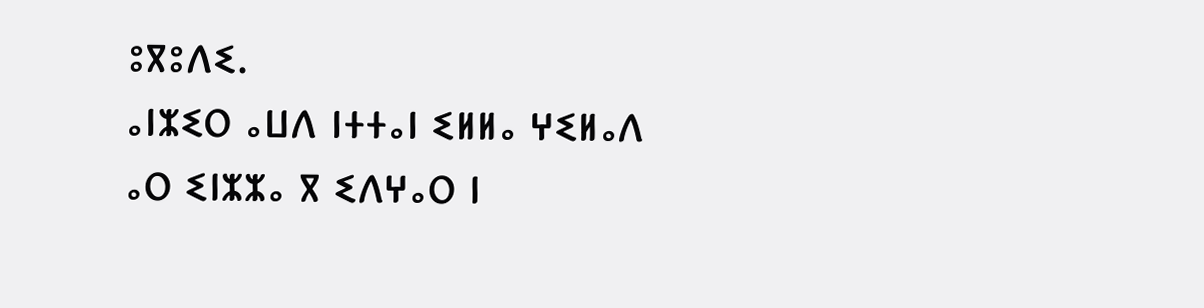ⵓⴳⵓⴷⵉ.
ⴰⵏⵣⵉⵔ ⴰⵡⴷ ⵏⵜⵜⴰⵏ ⵉⵍⵍⴰ ⵖⵉⵍⴰⴷ ⴰⵔ ⵉⵏⵣⵣⴰ ⴳ ⵉⴷⵖⴰⵔ ⵏ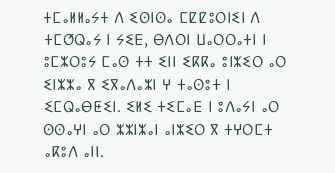ⵜⵎⴰⵍⵍⴰⵢⵜ ⴷ ⵉⵙⵏⵙⴰ ⵎⵇⵇⵓⵔⵏⵉⵏ ⴷ ⵜⵎⵚⵕⴰⵢ ⵏ ⵢⵉⴹ, ⴱⴷⵔⵏ ⵡⴰⵔⵔⴰⵜⵏ ⵏ ⵓⵎⵣⵔⵓⵢ ⵎⴰⵙ ⵜⵜ ⵉⵏⵏ ⵉⴽⴽⴰ ⵓⵏⵣⵉⵔ ⴰⵔ ⵉⵏⵣⵣⴰ ⴳ ⵉⴳⴰⴷⴰⵣⵏ ⵖ ⵜⴰⵙⵓⵜ ⵏ ⵉⵎⵕⴰⴱⵟⵉⵏ. ⵉⵍⵉ ⵜⵉⵎⴰⴹ ⵏ ⵓⴷⴰⵢⵏ ⴰⵔ ⵙⵙⴰⵖⵏ ⴰⵔ ⵣⵣⵏⵣⴰⵏ ⴰⵏⵣⵉⵔ ⴳ ⵜⵖⵔⵎⵜ ⴰⴽⵓⴷ ⴰⵏⵏ.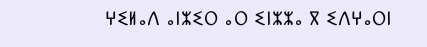ⵖⵉⵍⴰⴷ ⴰⵏⵣⵉⵔ ⴰⵔ ⵉⵏⵣⵣⴰ ⴳ ⵉⴷⵖⴰⵔⵏ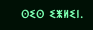ⵙⵉⵙ ⵉⵥⵍⵉⵏ.